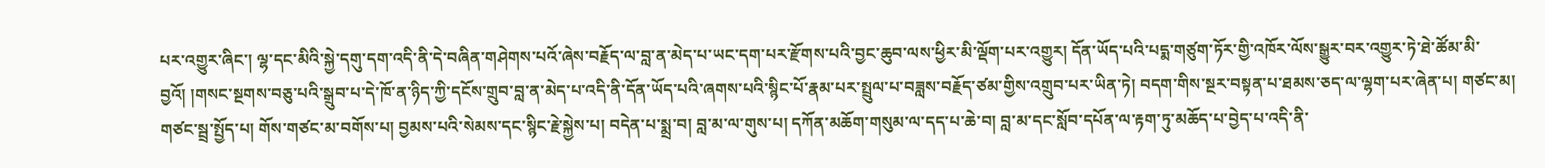པར་འགྱུར་ཞིང་། ལྷ་དང་མིའི་སྐྱེ་དགུ་དག་འདི་ནི་དེ་བཞིན་གཤེགས་པའོ་ཞེས་བརྗོད་ལ་བླ་ན་མེད་པ་ཡང་དག་པར་རྫོགས་པའི་བྱང་ཆུབ་ལས་ཕྱིར་མི་ལྡོག་པར་འགྱུར། དོན་ཡོད་པའི་པདྨ་གཙུག་ཏོར་གྱི་འཁོར་ལོས་སྒྱུར་བར་འགྱུར་ཏེ་ཐེ་ཚོམ་མི་བྱའོ། །གསང་སྔགས་བཅུ་པའི་སྒྲུབ་པ་དེ་ཁོ་ན་ཉིད་ཀྱི་དངོས་གྲུབ་བླ་ན་མེད་པ་འདི་ནི་དོན་ཡོད་པའི་ཞགས་པའི་སྙིང་པོ་རྣམ་པར་སྤྲུལ་པ་བཟླས་བརྗོད་ཙམ་གྱིས་འགྲུབ་པར་ཡིན་ཏེ། བདག་གིས་སྔར་བསྟན་པ་ཐམས་ཅད་ལ་ལྷག་པར་ཞེན་པ། གཙང་མ། གཙང་སྦྲ་སྤྱོད་པ། གོས་གཙང་མ་བགོས་པ། བྱམས་པའི་སེམས་དང་སྙིང་རྗེ་སྐྱེས་པ། བདེན་པ་སྨྲ་བ། བླ་མ་ལ་གུས་པ། དཀོན་མཆོག་གསུམ་ལ་དད་པ་ཆེ་བ། བླ་མ་དང་སློབ་དཔོན་ལ་རྟག་ཏུ་མཆོད་པ་བྱེད་པ་འདི་ནི་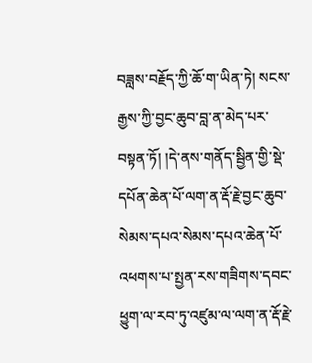བཟླས་བརྗོད་ཀྱི་ཆོ་ག་ཡིན་ཏེ། སངས་རྒྱས་ཀྱི་བྱང་ཆུབ་བླ་ན་མེད་པར་བསྟན་ཏོ། །དེ་ནས་གནོད་སྦྱིན་གྱི་སྡེ་དཔོན་ཆེན་པོ་ལག་ན་རྡོ་རྗེ་བྱང་ཆུབ་སེམས་དཔའ་སེམས་དཔའ་ཆེན་པོ་འཕགས་པ་སྤྱན་རས་གཟིགས་དབང་ཕྱུག་ལ་རབ་ཏུ་འཛུམ་ལ་ལག་ན་རྡོ་རྗེ་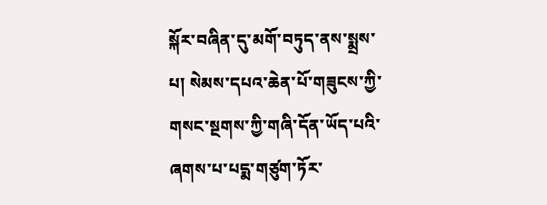སྐོར་བཞིན་དུ་མགོ་བཏུད་ནས་སྨྲས་པ། སེམས་དཔའ་ཆེན་པོ་གཟུངས་ཀྱི་གསང་སྔགས་ཀྱི་གཞི་དོན་ཡོད་པའི་ཞགས་པ་པདྨ་གཙུག་ཏོར་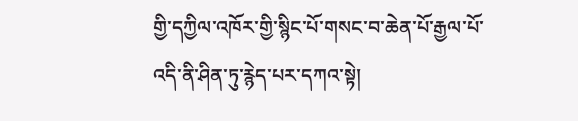གྱི་དཀྱིལ་འཁོར་གྱི་སྙིང་པོ་གསང་བ་ཆེན་པོ་རྒྱལ་པོ་འདི་ནི་ཤིན་ཏུ་རྙེད་པར་དཀའ་སྟེ།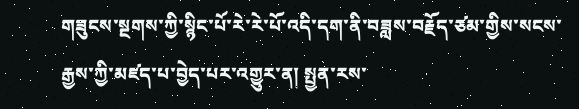གཟུངས་སྔགས་ཀྱི་སྙིང་པོ་རེ་རེ་པོ་འདི་དག་ནི་བཟླས་བརྗོད་ཙམ་གྱིས་སངས་རྒྱས་ཀྱི་མཛད་པ་བྱེད་པར་འགྱུར་ན། སྤྱན་རས་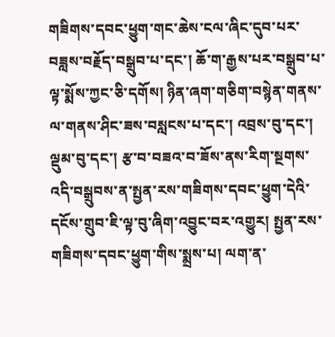གཟིགས་དབང་ཕྱུག་གང་ཆེས་ངལ་ཞིང་དུབ་པར་བཟླས་བརྗོད་བསྒྲུབ་པ་དང་། ཆོ་ག་རྒྱས་པར་བསྒྲུབ་པ་ལྟ་སྨོས་ཀྱང་ཅི་དགོས། ཉིན་ཞག་གཅིག་བསྙེན་གནས་ལ་གནས་ཤིང་ཟས་བསླངས་པ་དང་། འབྲས་བུ་དང་། ལྡུམ་བུ་དང་། རྩ་བ་བཟའ་བ་ཟོས་ནས་རིག་སྔགས་འདི་བསྒྲུབས་ན་སྤྱན་རས་གཟིགས་དབང་ཕྱུག་དེའི་དངོས་གྲུབ་ཇི་ལྟ་བུ་ཞིག་འབྱུང་བར་འགྱུར། སྤྱན་རས་གཟིགས་དབང་ཕྱུག་གིས་སྨྲས་པ། ལག་ན་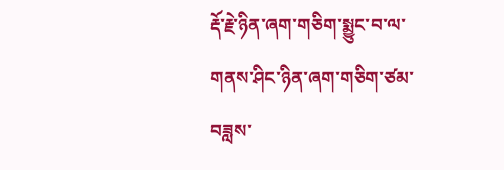རྡོ་རྗེ་ཉིན་ཞག་གཅིག་སྨྱུང་བ་ལ་གནས་ཤིང་ཉིན་ཞག་གཅིག་ཙམ་བཟླས་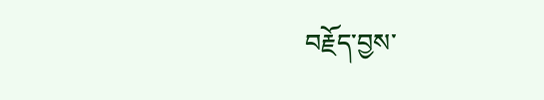བརྗོད་བྱས་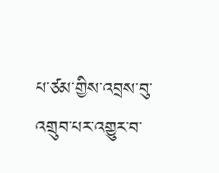པ་ཙམ་གྱིས་འབྲས་བུ་འགྲུབ་པར་འགྱུར་བ་